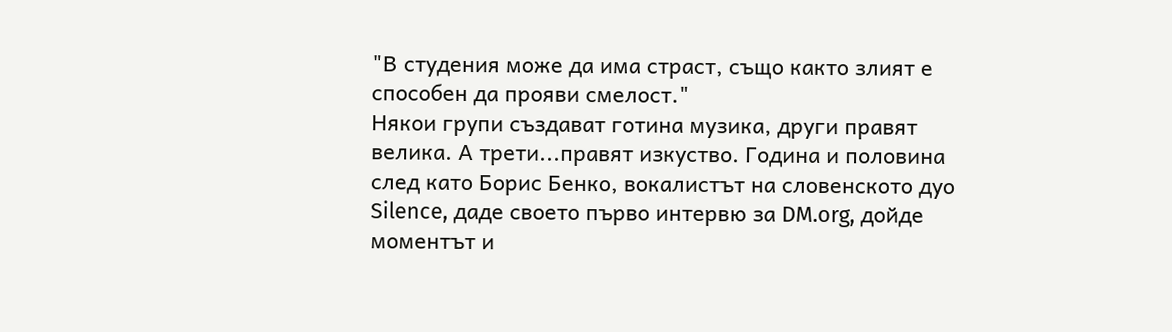"В студения може да има страст, също както злият е способен да прояви смелост."
Някои групи създават готина музика, други правят велика. А трети...правят изкуство. Година и половина след като Борис Бенко, вокалистът на словенското дуо Silence, даде своето първо интервю за DM.org, дойде моментът и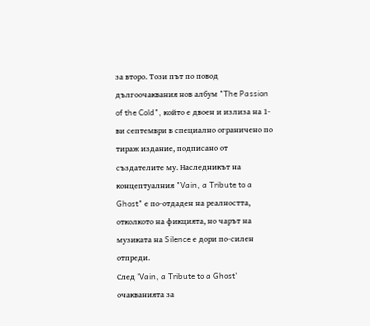за второ. Този път по повод дългоочаквания нов албум "The Passion of the Cold", който е двоен и излиза на 1-ви септември в специално ограничено по тираж издание, подписано от създателите му. Наследникът на концептуалния "Vain, a Tribute to a Ghost" е по-отдаден на реалността, отколкото на фикцията, но чарът на музиката на Silence е дори по-силен отпреди.
След 'Vain, a Tribute to a Ghost' очакванията за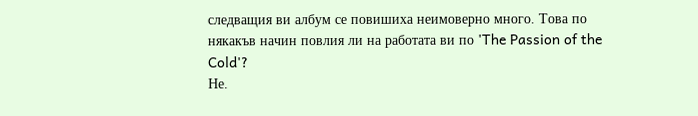следващия ви албум се повишиха неимоверно много. Това по някакъв начин повлия ли на работата ви по 'The Passion of the Cold'?
Не.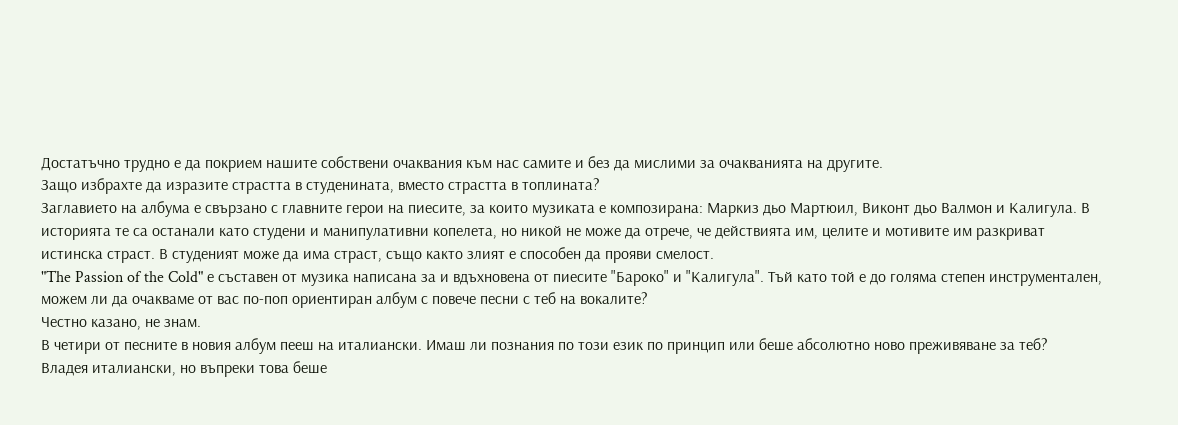Достатъчно трудно е да покрием нашите собствени очаквания към нас самите и без да мислими за очакванията на другите.
Защо избрахте да изразите страстта в студенината, вместо страстта в топлината?
Заглавието на албума е свързано с главните герои на пиесите, за които музиката е композирана: Маркиз дьо Мартюил, Виконт дьо Валмон и Калигула. В историята те са останали като студени и манипулативни копелета, но никой не може да отрече, че действията им, целите и мотивите им разкриват истинска страст. В студеният може да има страст, също както злият е способен да прояви смелост.
"The Passion of the Cold" е съставен от музика написана за и вдъхновена от пиесите "Бароко" и "Калигула". Тъй като той е до голяма степен инструментален, можем ли да очакваме от вас по-поп ориентиран албум с повече песни с теб на вокалите?
Честно казано, не знам.
В четири от песните в новия албум пееш на италиански. Имаш ли познания по този език по принцип или беше абсолютно ново преживяване за теб?
Владея италиански, но въпреки това беше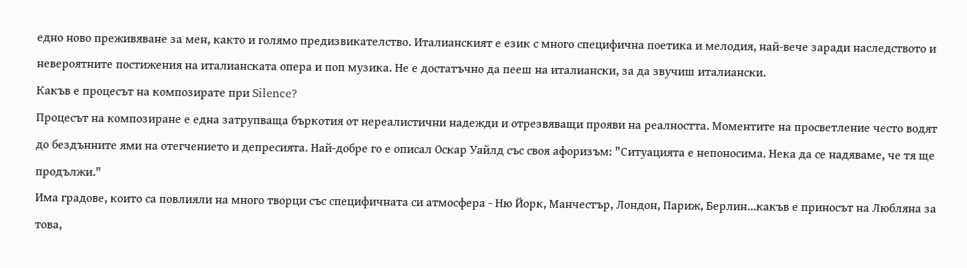едно ново преживяване за мен, както и голямо предизвикателство. Италианският е език с много специфична поетика и мелодия, най-вече заради наследството и невероятните постижения на италианската опера и поп музика. Не е достатъчно да пееш на италиански, за да звучиш италиански.
Какъв е процесът на композирате при Silence?
Процесът на композиране е една затрупваща бъркотия от нереалистични надежди и отрезвяващи прояви на реалността. Моментите на просветление често водят до бездънните ями на отегчението и депресията. Най-добре го е описал Оскар Уайлд със своя афоризъм: "Ситуацията е непоносима. Нека да се надяваме, че тя ще продължи."
Има градове, които са повлияли на много творци със специфичната си атмосфера - Ню Йорк, Манчестър, Лондон, Париж, Берлин...какъв е приносът на Любляна за това,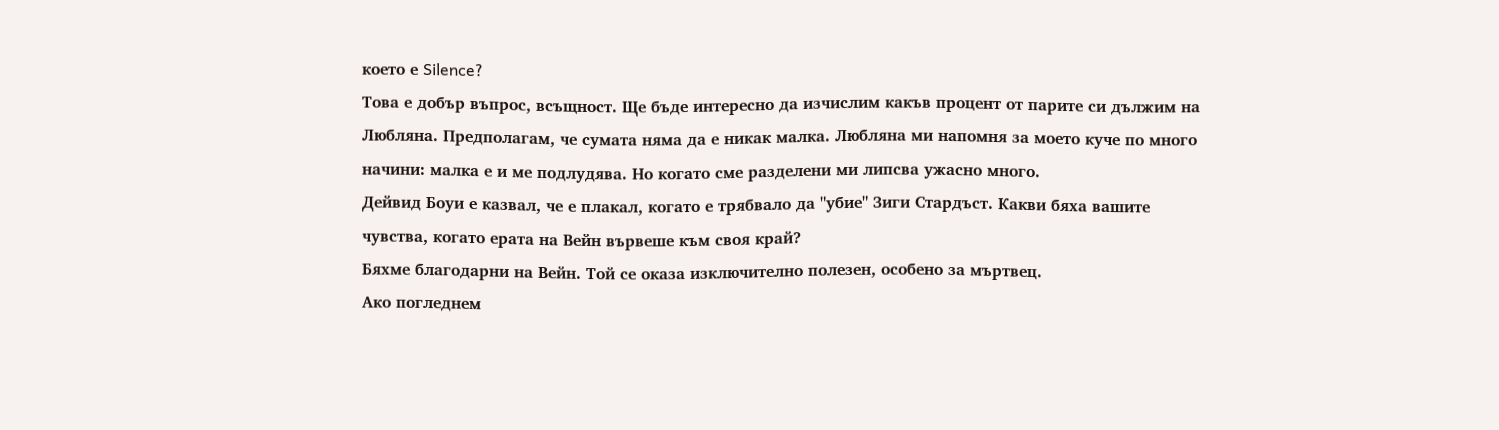което е Silence?
Това е добър въпрос, всъщност. Ще бъде интересно да изчислим какъв процент от парите си дължим на Любляна. Предполагам, че сумата няма да е никак малка. Любляна ми напомня за моето куче по много начини: малка е и ме подлудява. Но когато сме разделени ми липсва ужасно много.
Дейвид Боуи е казвал, че е плакал, когато е трябвало да "убие" Зиги Стардъст. Какви бяха вашите чувства, когато ерата на Вейн вървеше към своя край?
Бяхме благодарни на Вейн. Той се оказа изключително полезен, особено за мъртвец.
Ако погледнем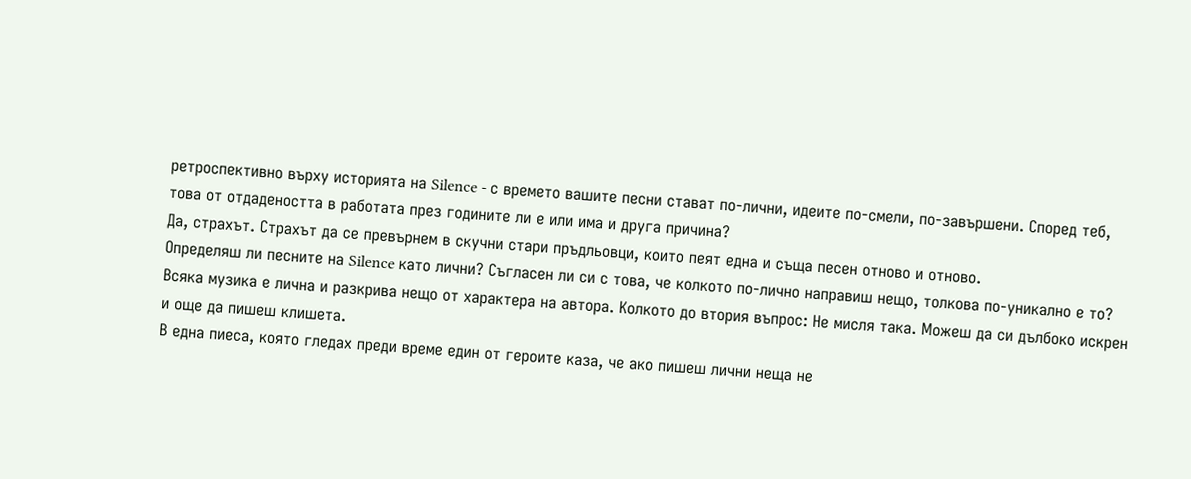ретроспективно върху историята на Silence - с времето вашите песни стават по-лични, идеите по-смели, по-завършени. Според теб, това от отдадеността в работата през годините ли е или има и друга причина?
Да, страхът. Страхът да се превърнем в скучни стари пръдльовци, които пеят една и съща песен отново и отново.
Определяш ли песните на Silence като лични? Съгласен ли си с това, че колкото по-лично направиш нещо, толкова по-уникално е то?
Всяка музика е лична и разкрива нещо от характера на автора. Колкото до втория въпрос: Не мисля така. Можеш да си дълбоко искрен и още да пишеш клишета.
В една пиеса, която гледах преди време един от героите каза, че ако пишеш лични неща не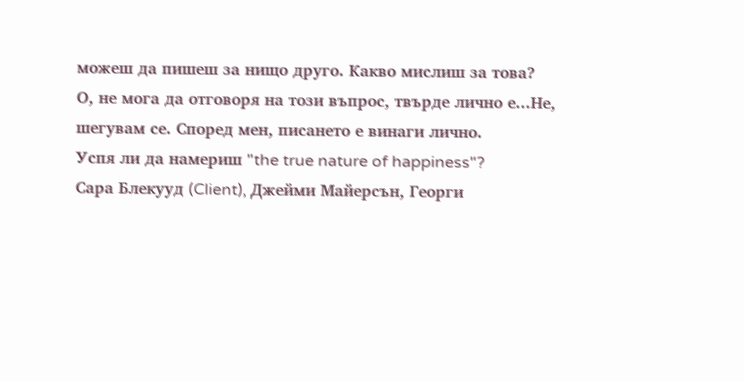можеш да пишеш за нищо друго. Какво мислиш за това?
О, не мога да отговоря на този въпрос, твърде лично е...Не, шегувам се. Според мен, писането е винаги лично.
Успя ли да намериш "the true nature of happiness"?
Сара Блекууд (Client), Джейми Майерсън, Георги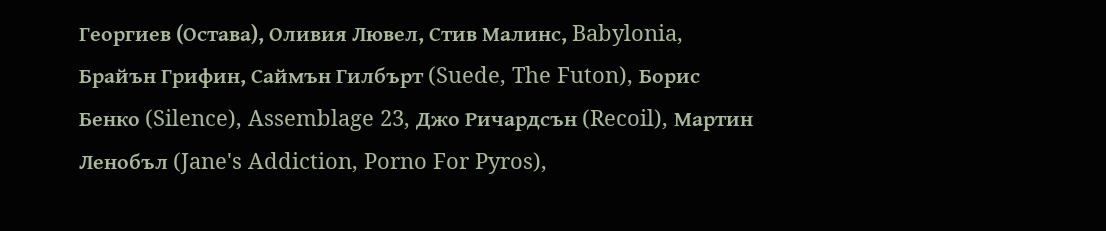Георгиев (Остава), Оливия Лювел, Стив Малинс, Babylonia, Брайън Грифин, Саймън Гилбърт (Suede, The Futon), Борис Бенко (Silence), Assemblage 23, Джо Ричардсън (Recoil), Мартин Ленобъл (Jane's Addiction, Porno For Pyros),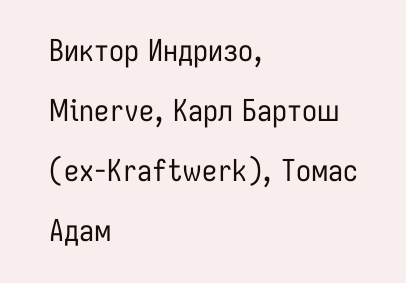Виктор Индризо, Minerve, Карл Бартош (ex-Kraftwerk), Томас Адам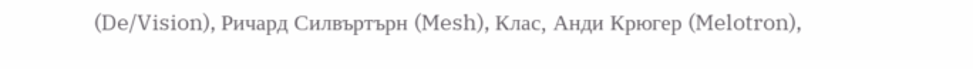(De/Vision), Ричард Силвъртърн (Mesh), Клас, Анди Крюгер (Melotron),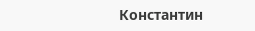Константин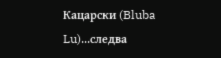Кацарски (Bluba Lu)...следва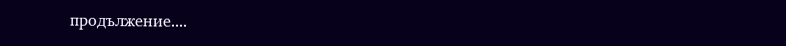продължение....